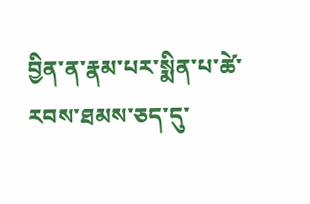བྱིན་ན་རྣམ་པར་སྨིན་པ་ཚེ་རབས་ཐམས་ཅད་དུ་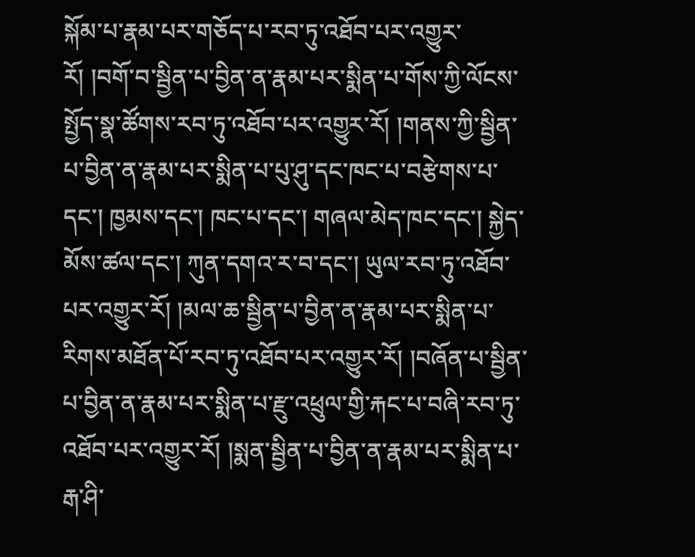སྐོམ་པ་རྣམ་པར་གཅོད་པ་རབ་ཏུ་འཐོབ་པར་འགྱུར་རོ། །བགོ་བ་སྦྱིན་པ་བྱིན་ན་རྣམ་པར་སྨིན་པ་གོས་ཀྱི་ལོངས་སྤྱོད་སྣ་ཚོགས་རབ་ཏུ་འཐོབ་པར་འགྱུར་རོ། །གནས་ཀྱི་སྦྱིན་པ་བྱིན་ན་རྣམ་པར་སྨིན་པ་པུ་ཤུ་དང་ཁང་པ་བརྩེགས་པ་དང་། ཁྱམས་དང་། ཁང་པ་དང་། གཞལ་མེད་ཁང་དང་། སྐྱེད་མོས་ཚལ་དང་། ཀུན་དགའ་ར་བ་དང་། ཡུལ་རབ་ཏུ་འཐོབ་པར་འགྱུར་རོ། །མལ་ཆ་སྦྱིན་པ་བྱིན་ན་རྣམ་པར་སྨིན་པ་རིགས་མཐོན་པོ་རབ་ཏུ་འཐོབ་པར་འགྱུར་རོ། །བཞོན་པ་སྦྱིན་པ་བྱིན་ན་རྣམ་པར་སྨིན་པ་རྫུ་འཕྲུལ་གྱི་རྐང་པ་བཞི་རབ་ཏུ་འཐོབ་པར་འགྱུར་རོ། །སྨན་སྦྱིན་པ་བྱིན་ན་རྣམ་པར་སྨིན་པ་རྒ་ཤི་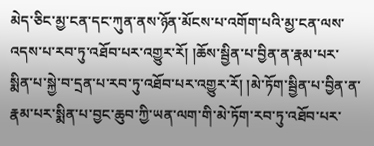མེད་ཅིང་མྱ་ངན་དང་ཀུན་ནས་ཉོན་མོངས་པ་འགོག་པའི་མྱ་ངན་ལས་འདས་པ་རབ་ཏུ་འཐོབ་པར་འགྱུར་རོ། །ཆོས་སྦྱིན་པ་བྱིན་ན་རྣམ་པར་སྨིན་པ་སྐྱེ་བ་དྲན་པ་རབ་ཏུ་འཐོབ་པར་འགྱུར་རོ། །མེ་ཏོག་སྦྱིན་པ་བྱིན་ན་རྣམ་པར་སྨིན་པ་བྱང་ཆུབ་ཀྱི་ཡན་ལག་གི་མེ་ཏོག་རབ་ཏུ་འཐོབ་པར་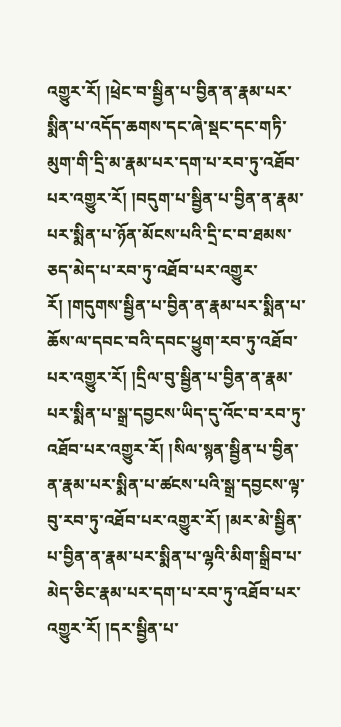འགྱུར་རོ། །ཕྲེང་བ་སྦྱིན་པ་བྱིན་ན་རྣམ་པར་སྨིན་པ་འདོད་ཆགས་དང་ཞེ་སྡང་དང་གཏི་མུག་གི་དྲི་མ་རྣམ་པར་དག་པ་རབ་ཏུ་འཐོབ་པར་འགྱུར་རོ། །བདུག་པ་སྦྱིན་པ་བྱིན་ན་རྣམ་པར་སྨིན་པ་ཉོན་མོངས་པའི་དྲི་ང་བ་ཐམས་ཅད་མེད་པ་རབ་ཏུ་འཐོབ་པར་འགྱུར་རོ། །གདུགས་སྦྱིན་པ་བྱིན་ན་རྣམ་པར་སྨིན་པ་ཆོས་ལ་དབང་བའི་དབང་ཕྱུག་རབ་ཏུ་འཐོབ་པར་འགྱུར་རོ། །དྲིལ་བུ་སྦྱིན་པ་བྱིན་ན་རྣམ་པར་སྨིན་པ་སྒྲ་དབྱངས་ཡིད་དུ་འོང་བ་རབ་ཏུ་འཐོབ་པར་འགྱུར་རོ། །སིལ་སྙན་སྦྱིན་པ་བྱིན་ན་རྣམ་པར་སྨིན་པ་ཚངས་པའི་སྒྲ་དབྱངས་ལྟ་བུ་རབ་ཏུ་འཐོབ་པར་འགྱུར་རོ། །མར་མེ་སྦྱིན་པ་བྱིན་ན་རྣམ་པར་སྨིན་པ་ལྷའི་མིག་སྒྲིབ་པ་མེད་ཅིང་རྣམ་པར་དག་པ་རབ་ཏུ་འཐོབ་པར་འགྱུར་རོ། །དར་སྦྱིན་པ་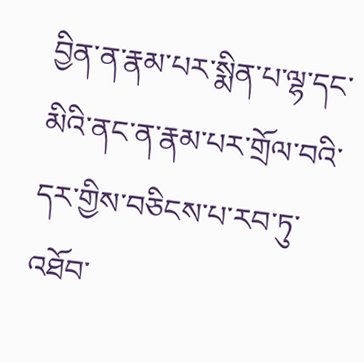བྱིན་ན་རྣམ་པར་སྨིན་པ་ལྷ་དང་མིའི་ནང་ན་རྣམ་པར་གྲོལ་བའི་དར་གྱིས་བཅིངས་པ་རབ་ཏུ་འཐོབ་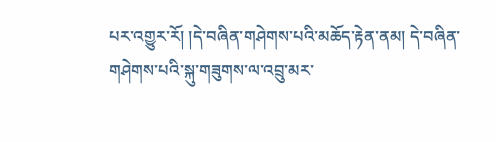པར་འགྱུར་རོ། །དེ་བཞིན་གཤེགས་པའི་མཆོད་རྟེན་ནམ། དེ་བཞིན་གཤེགས་པའི་སྐུ་གཟུགས་ལ་འབྲུ་མར་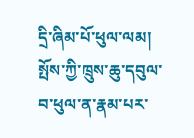དྲི་ཞིམ་པོ་ཕུལ་ལམ། སྤོས་ཀྱི་ཁྲུས་ཆུ་དབུལ་བ་ཕུལ་ན་རྣམ་པར་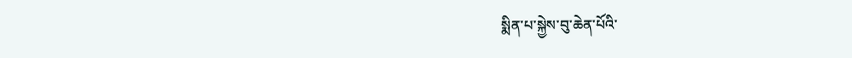སྨིན་པ་སྐྱེས་བུ་ཆེན་པོའི་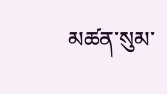མཚན་སུམ་